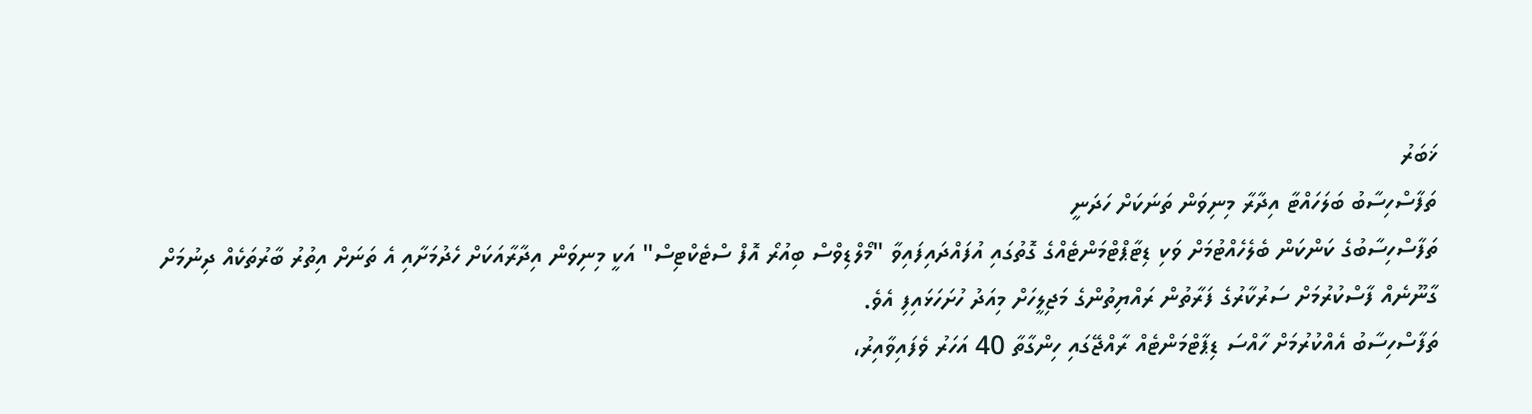ޚަބަރު
ތަފާސްހިސާބު ބަލަހައްޓާ އިދާރާ މިނިވަން ތަނަކަށް ހަދަނީ
ތަފާސްހިސާބުގެ ކަންކަން ބެލެހެއްޓުމަށް ވަކި ޑިޓާޕްޓްމަންޓެއްގެ ގޮތުގައި އުފައްދައިފައިވާ "މޯލްޑިވްސް ބިއުރޯ އޮފް ސްޓެކްޓިސް" އަކީ މިނިވަން އިދާރާއަކަށް ހެދުމަށާއި އެ ތަނަށް އިތުރު ބާރުތަކެއް ދިނުމަށް ގާނޫނެއް ފާސްކުރުމަށް ސަރުކާރުގެ ފަރާތުން ރައްޔިތުންގެ މަޖިލީހަށް މިއަދު ހުށަހަޅައިފި އެވެ.
ތަފާސްހިސާބު އެއްކުރުމަށް ހާއްސަ ޑިޕާޓްމަންޓެއް ރާއްޖޭގައި ހިންގާތާ 40 އަހަރު ވެފައިވާއިރު،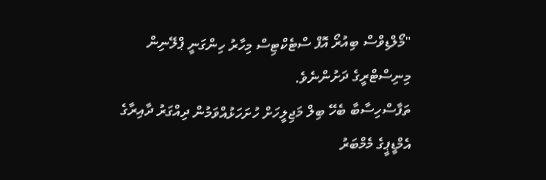"މޯލްޑިވްސް ބިއުރޯ އޮފް ސްޓެކްޓިސް މިހާރު ހިންގަނީ ޕްލޭނިން މިނިސްޓްރީގެ ދަށުންނެވެ.
ތަފާސްހިސާބާ ބެހޭ ބިލް މަޖިލީހަށް ހުށަހަޅުއްވަމުން ދިއްގަރު ދާއިރާގެ އެމްޑީޕީގެ މެމްބަރު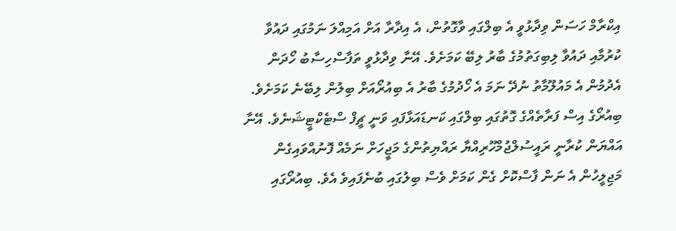އިކްރާމް ހަސަން ވިދާޅުވީ އެ ބިލްގައި ވާގޮތުން، އެ އިދާރާ އަށް އަމިއްލަ ނަމުގައި ދައުވާ ކުރުމާއި ދައުވާ ލިބިގަތުމުގެ ބާރު ލިބޭ ކަމަށެވެ. އޭނާ ވިދާޅުވީ ތަފާސްހިސާބު ހޯދަން އެދުމުން އެ މައުލޫމާތު ނުދޭ ނަމަ އެ ހޯދުމުގެ ބާރު އެ ބިއުރޯއަށް ބިލުން ލިބޭނެ ކަމަށެވެ.
ބިއުރޯގެ އިސް ފަރާތެއްގެ ގޮތުގައި ބިލްގައި ކަނޑައަޅާފައި ވަނީ ޗީފް ސްޓެކްޓީޝަނެވެ. އޭނާ އައްޔަން ކުރާނީ ރައީސުލްޖުމްހޫރިއްޔާ ރައްޔިތުންގެ މަޖީހަށް ނަމެއް ފޮނުއްވައިގެން މަޖިލީހުން އެ ނަން ފާސްކޮށް ގެން ކަމަށް ވެސް ބިލުގައި ބުނެފައިވެ އެވެ. ބިއުރޯގައި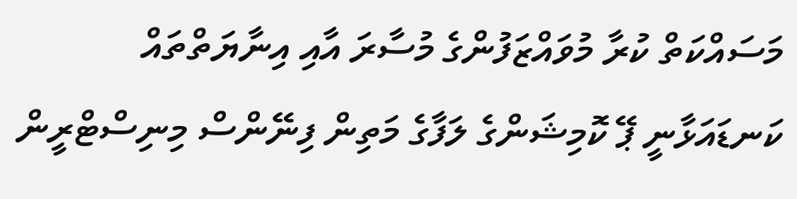މަސައްކަތް ކުރާ މުވައްޒަފުންގެ މުސާރަ އާއި އިނާޔަތްތައް ކަނޑައަޅާނީ ޕޭ ކޮމިޝަންގެ ލަފާގެ މަތިން ފިނޭންސް މިނިސްޓްރީން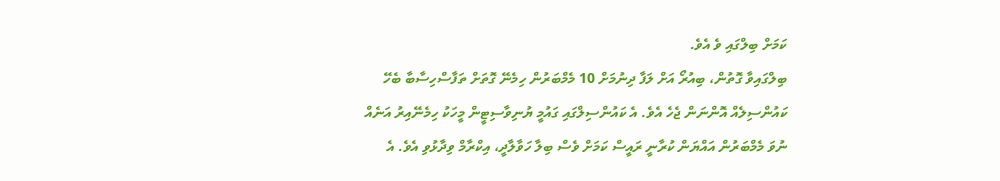ކަމަށް ބިލްގައި ވެ އެވެ.
ބިލްގައިވާ ގޮތުން، ބިއުރޯ އަށް ލަފާ ދިނުމަށް 10 މެމްބަރުން ހިމެނޭ ގޮތަށް ތަފާސްހިސާބާ ބެހޭ ކައުންސިލެއް އޮންނަން ޖެހެ އެވެ. އެ ކައުންސިލްގައި ގައުމީ ޔުނިވާސިޓީން މީހަކު ހިމެނޭއިރު އަނެއް ނުވަ މެމްބަރުން އައްޔަން ކުރާނީ ރައީސް ކަމަށް ވެސް ބިލާ ހަވާލާދީ، އިކްރާމް ވިދާޅުވި އެވެ. އެ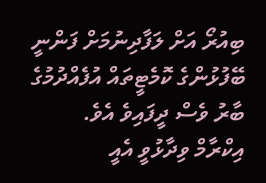ބިއުރޯ އަށް ލަފާދިނުމަށް ފަންނީ ބޭފުޅުންގެ ކޮމެޓީތައް އުފެއްދުމުގެ ބާރު ވެސް ދީފައިވެ އެވެ.
އިކްރާމް ވިދާޅުވީ އެއީ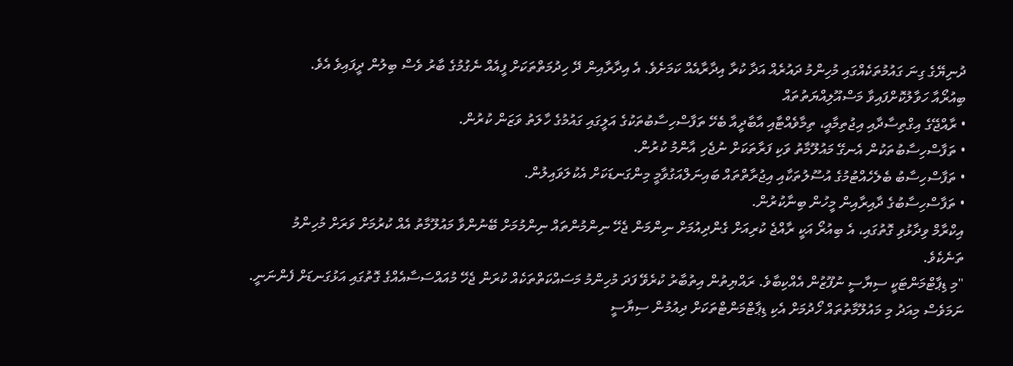ދުނިޔޭގެ ގިނަ ގައުމުތަކެއްގައި މުހިންމު ދައުރެއް އަދާ ކުރާ އިދާރާއެއް ކަމަށެވެ. އެ އިދާރާއިން ދޭ ހިދުމަތްތަކަށް ފީއެއް ނެގުމުގެ ބާރު ވެސް ބިލުން ދީފައިވެ އެވެ.
ބިއުރޯއާ ހަވާލުކޮށްފައިވާ މަސްއޫލިއްޔަތުތައް
• ރާއްޖޭގެ އިގްތިސާދާއި އިޖުތިމާއީ، ތިމާވެއްޓާއި އާބާދީއާ ބެހޭ ތަފާސްހިސާބުތަކުގެ އަލީގައި ގައުމުގެ ހާލަތު ވަޒަން ކުރުން.
• ތަފާސްހިސާބުތަކުން އެނގޭ މައުލޫމާތު ވަކި ފަރާތަކަށް ނުޖެހި އާންމު ކުރުން.
• ތަފާސްހިސާބު ބެލެހެއްޓުމުގެ އުސޫލުތަކާއި އިޖުރާތްތައް ބައިނަލްއަގުވާމީ މިންގަނޑަކަށް އެކުލަވައިލުން.
• ތަފާސްހިސާބުގެ ދާއިރާއިން މީހުން ބިނާކުރުން.
އިކްރާމް ވިދާޅުވި ގޮތުގައި، އެ ބިއުރޯ އަކީ ރާއްޖެ ކުރިއަށް ގެންދިއުމަށް ނިންމަން ޖެހޭ ނިންމުންތައް ނިންމުމަށް ބޭނުންވާ މައުލޫމާތު އެއް ކުރުމަށް ވަރަށް މުހިންމު ތަނެކެވެ.
"މި ޑިޕާޓްމަންޓަކީ ސިޔާސީ ނުފޫޒުން އެއްކިބާވެ. ރައްޔިތުން އިތުބާރު ކުރެވޭ ފަދަ މުހިންމު މަސައްކަތްތަކެއް ކުރަން ޖެހޭ މުއައްސަސާއެއްގެ ގޮތުގައި އަޅުގަނޑަށް ފެންނަނީ. ނަމަވެސް މިއަދު މި މައުލޫމާތުތައް ހޯދުމަށް އެކި ޑިޕާޓްމަންޓްތަކަށް ދިއުމުން ސިޔާސީ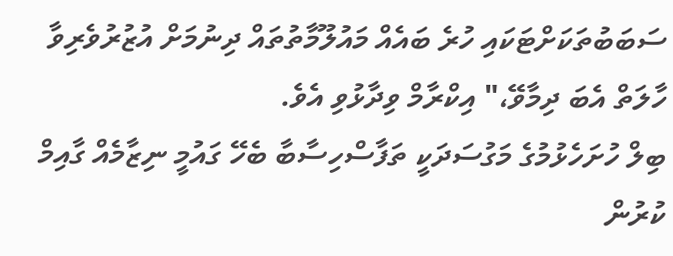ސަބަބުތަކަށްޓަކައި ހުރެ ބައެއް މައުލޫމާތުތައް ދިނުމަށް އުޒުރުވެރިވާ ހާލަތް އެބަ ދިމާވޭ،" އިކްރާމް ވިދާޅުވި އެވެ.
ބިލް ހުށަހެޅުމުގެ މަގުސަދަކީ ތަފާސްހިސާބާ ބެހޭ ގައުމީ ނިޒާމެއް ގާއިމް ކުރުން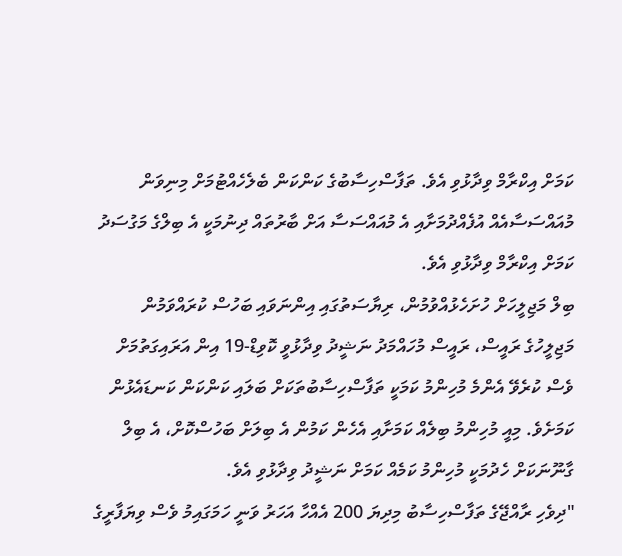ކަމަށް އިކްރާމް ވިދާޅުވި އެވެ. ތަފާސްހިސާބުގެ ކަންކަން ބެލެހެއްޓުމަށް މިނިވަން މުއައްސަސާއެއް އުފެއްދުމަށާއި އެ މުއައްސަސާ އަށް ބާރުތައް ދިނުމަކީ އެ ބިލްގެ މަގުސަދު ކަމަށް އިކްރާމް ވިދާޅުވި އެވެ.
ބިލް މަޖިލީހަށް ހުށަހެޅުއްވުމުން، ރިޔާސަތުގައި އިންނަވައި ބަހުސް ކުރައްވަމުން މަޖިލީހުގެ ރައީސް، ރައީސް މުހައްމަދު ނަޝީދު ވިދާޅުވީ ކޮވިޑް-19 އިން އަރައިގަތުމަށް ވެސް ކުރެވޭ އެންމެ މުހިންމު ކަމަކީ ތަފާސްހިސާބުތަކަށް ބަލައި ކަންކަން ކަނޑައެޅުން ކަމަށެވެ. މިއީ މުހިންމު ބިލެއް ކަމަށާއި އެހެން ކަމުން އެ ބިލަށް ބަހުސްކޮށް، އެ ބިލް ގާނޫނަކަށް ހެދުމަކީ މުހިންމު ކަމެއް ކަމަށް ނަޝީދު ވިދާޅުވި އެވެ.
"ދިވެހި ރާއްޖޭގެ ތަފާސްހިސާބު މިދިޔަ 200 އެއްހާ އަހަރު ވަނީ ހަމަގައިމު ވެސް ވިޔަފާރީގެ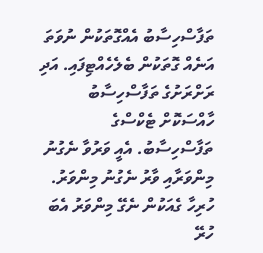ތަފާސްހިސާބު އެއްގޮތަކުން ނުވަތަ އަނެއް ގޮތަކުން ބެލެހެއްޓިފައި. އަދި ރަށްރަށުގެ ތަފާސްހިސާބު ހާއްސަކޮށް ޓެކްސްގެ ތަފާސްހިސާބު. އެއީ ވަރުވާ ނެގުނު މިންވަރާއި ވާރު ނެގުނު މިންވަރު. ހުރިހާ ގެއަކުން ނެގޭ މިންވަރު އެބަ ހުރޭ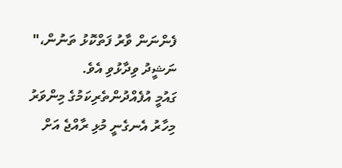ފެންނަން ވާރު ފަތްކޮޅު ތަނުން،" ނަޝީދު ވިދާޅުވި އެވެ.
ގައުމީ އުފެއްދުންތެރިކަމުގެ މިންވަރު މިހާރު އެނގެނީ މުޅި ރާއްޖެ އަށް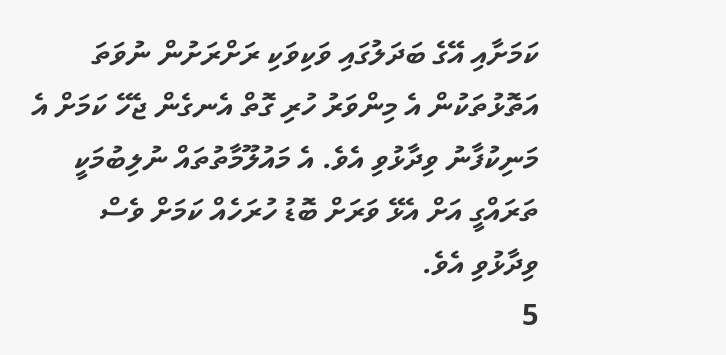ކަމަށާއި އޭގެ ބަދަލުގައި ވަކިވަކި ރަށްރަށުން ނުވަތަ އަތޮޅުތަކުން އެ މިންވަރު ހުރި ގޮތް އެނގެން ޖެހޭ ކަމަށް އެ މަނިކުފާނު ވިދާޅުވި އެވެ. އެ މައުލޫމާތުތައް ނުލިބުމަކީ ތަރައްގީ އަށް އެޅޭ ވަރަށް ބޮޑު ހުރަހެއް ކަމަށް ވެސް ވިދާޅުވި އެވެ.
5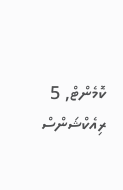ކޮމެންޓް, 5 ރިއެކްޝަންސް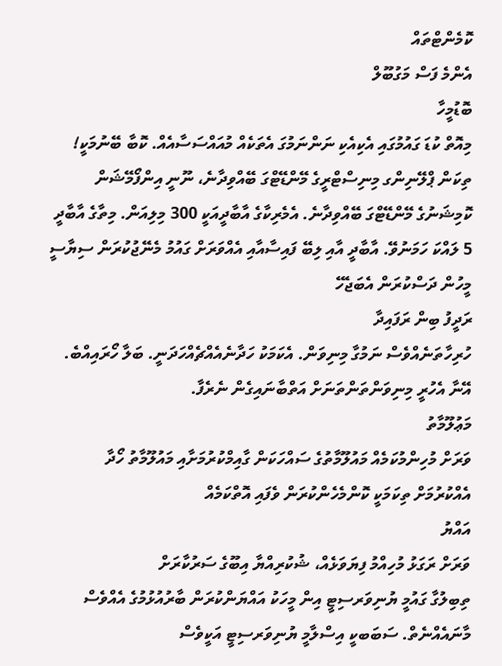ކޮމެންޓްތައް
އެންމެ ފަސް މަގުބޫލް
ބޮޑުމީހާ
މިއޮތް ކުޑަ ގައުމުގައި އެކިއެކި ނަންނަމުގަ އެތަކެއް މުއައްސަސާއެއް. ކޮބާ ބޭނުމަކީ! ތިކަން ޕްލޭނިންގ މިނިސްޓްރީގެ މޭންޑޭޓްގަ ބޭއްވިދާނެ، ނޫނީ އިންފޯމޭޝަން ކޮމިޝަނުގެ މޭންޑޭޓްގަ ބޭއްވިދާނެ. އެމެރިކާގެ އާބާދީއަކީ 300 މިލިއަން. މިތާގެ އާބާދީ 5 ލައްކަ ހަމަނުވޭ. އާބާދީ އާއި ލިބޭ ފައިސާއާއި އެއްވަރަށް ގައުމު މެނޭޖުކުރަން ސިޔާސީ މީހުން ދަސްކުރަން އެބަޖެހޭ
ރަދީފު ބިން ރަފައިދާ
ހުރިހާތަނެއްވެސް ނަމުގާ މިނިވަން. އެކަމަކު ހަދާނެއެއްޗެއްހަދަނީ. ބަލާ ހޯރައިއްބެ. އޭނާ އެހުރީ މިނިވަންތަންތަނަށް އަތްބާނައިގެން ނެރެފާ.
މަޢުލޫމާތު
ވަރަށް މުހިންމުކަމެއް މައުލޫމާތުގެ ސައްހަކަން ގާއިމްކުރުމަށާއި މައުލޫމާތު ހޯދާ އެއްކުރުމަށް ތިކަމަކީ ކޮންމެހެންކުރަން ވެފައި އޮތްކަމެއް
އައްޔު
ވަރަށް ރަގަޅު މުހިއްމު ފިޔަވަޅެއް، ޝުކުރިއްޔާ އިބޫގެ ސަރުކާރަށް
ތިބިލުގާ ގައުމީ ޔުނިވަރސިޓީ އިން މީހަކު އައްޔަންކުރަން ބާރުއުޅުމުގެ އެއްވެސް މާނައެއްނެތް. ސަބަބކީ އިސްލާމީ ޔުނިވަރސިޓީ އަކީވެސް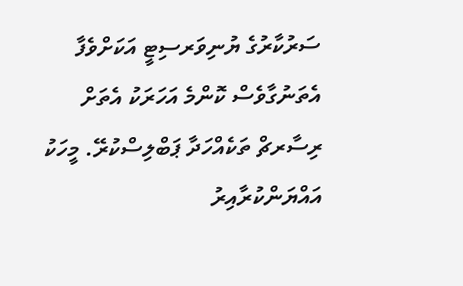ސަރުކާރުގެ ޔުނިވަރސިޓީ އަކަށްވެފާ އެތަނުގާވެސް ކޮންމެ އަހަރަކު އެތަށް ރިސާރޗް ތަކެއްހަދާ ޕަބްލިސްކުރޭ. މީހަކު އައްޔަންކުރާއިރު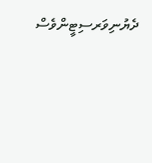ދެޔުނިވަރސިޓީންވެސް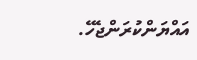އައްޔަންކުރަންޖެހޭ.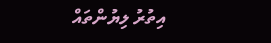އިތުރު ލިޔުންތައް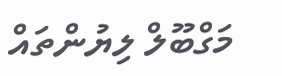މަގްބޫލް ލިޔުންތައް